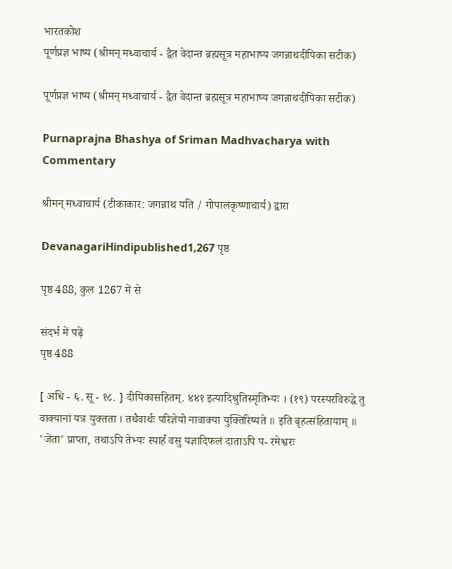भारतकोश
पूर्णप्रज्ञ भाष्य (श्रीमन् मध्वाचार्य - द्वैत वेदान्त ब्रह्मसूत्र महाभाष्य जगन्नाथदीपिका सटीक)

पूर्णप्रज्ञ भाष्य (श्रीमन् मध्वाचार्य - द्वैत वेदान्त ब्रह्मसूत्र महाभाष्य जगन्नाथदीपिका सटीक)

Purnaprajna Bhashya of Sriman Madhvacharya with Commentary

श्रीमन् मध्वाचार्य (टीकाकार: जगन्नाथ यति / गोपालकृष्णाचार्य) द्वारा

DevanagariHindipublished1,267 पृष्ठ

पृष्ठ 488, कुल 1267 में से

संदर्भ में पढ़ें
पृष्ठ 488

[ अधि - ६. सू - १८. ] दीपिकासहितम्. ४४१ इत्यादिश्रुतिस्मृतिभ्यः । (१९) परस्परविरुद्धे तु वाक्यानां यत्र युक्तता । तथैवार्थः परिज्ञेयो नावाक्या युक्तिरिष्यते ॥ इति बृहत्संहितायाम् ॥ 'जेता' प्राप्ता, तथाऽपि तेभ्यः स्पार्हं वसु यज्ञादिफलं दाताऽपि प- रमेश्वरः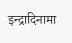इन्द्रादिनामा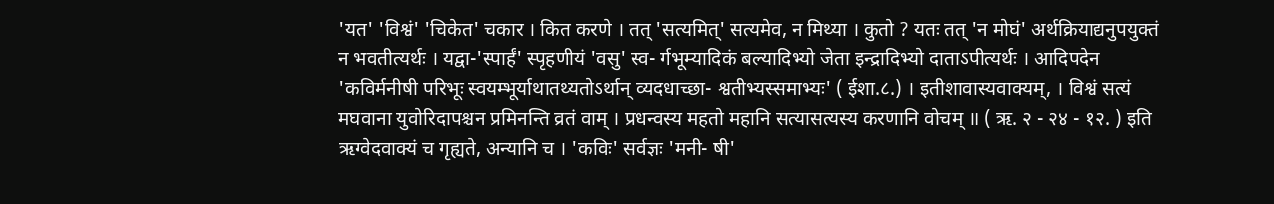'यत' 'विश्वं' 'चिकेत' चकार । कित करणे । तत् 'सत्यमित्' सत्यमेव, न मिथ्या । कुतो ? यतः तत् 'न मोघं' अर्थक्रियाद्यनुपयुक्तं न भवतीत्यर्थः । यद्वा-'स्पार्हं' स्पृहणीयं 'वसु' स्व- र्गभूम्यादिकं बल्यादिभ्यो जेता इन्द्रादिभ्यो दाताऽपीत्यर्थः । आदिपदेन 'कविर्मनीषी परिभूः स्वयम्भूर्याथातथ्यतोऽर्थान् व्यदधाच्छा- श्वतीभ्यस्समाभ्यः' ( ईशा.८.) । इतीशावास्यवाक्यम्, । विश्वं सत्यं मघवाना युवोरिदापश्चन प्रमिनन्ति व्रतं वाम् । प्रधन्वस्य महतो महानि सत्यासत्यस्य करणानि वोचम् ॥ ( ऋ. २ - २४ - १२. ) इति ऋग्वेदवाक्यं च गृह्यते, अन्यानि च । 'कविः' सर्वज्ञः 'मनी- षी'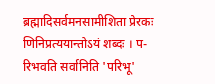ब्रह्मादिसर्वमनसामीशिता प्रेरकः णिनिप्रत्ययान्तोऽयं शब्दः । प- रिभवति सर्वानिति 'परिभू'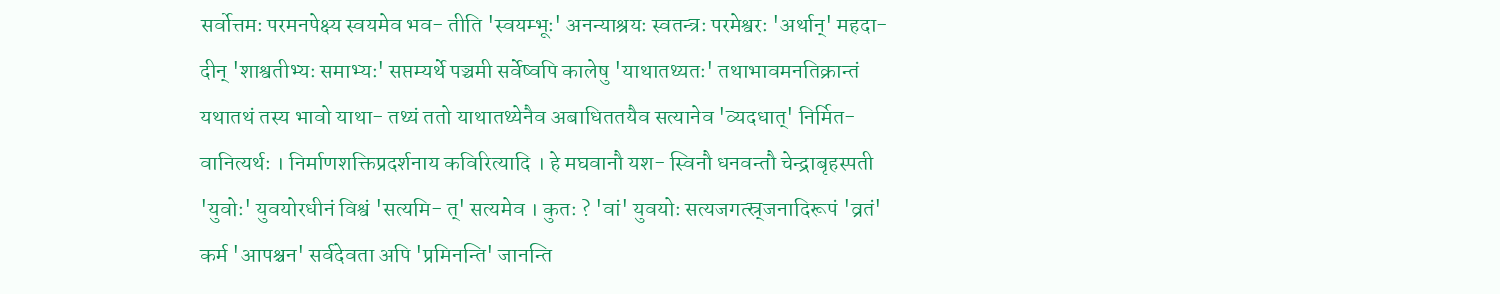सर्वोत्तमः परमनपेक्ष्य स्वयमेव भव- तीति 'स्वयम्भूः' अनन्याश्रयः स्वतन्त्रः परमेश्वरः 'अर्थान्' महदा- दीन् 'शाश्वतीभ्यः समाभ्यः' सप्तम्यर्थे पञ्चमी सर्वेष्वपि कालेषु 'याथातथ्यतः' तथाभावमनतिक्रान्तं यथातथं तस्य भावो याथा- तथ्यं ततो याथातथ्येनैव अबाधिततयैव सत्यानेव 'व्यदधात्' निर्मित- वानित्यर्थः । निर्माणशक्तिप्रदर्शनाय कविरित्यादि । हे मघवानौ यश- स्विनौ धनवन्तौ चेन्द्राबृहस्पती 'युवोः' युवयोरधीनं विश्वं 'सत्यमि- त्' सत्यमेव । कुतः ? 'वां' युवयोः सत्यजगत्स्र्जनादिरूपं 'व्रतं' कर्म 'आपश्चन' सर्वदेवता अपि 'प्रमिनन्ति' जानन्ति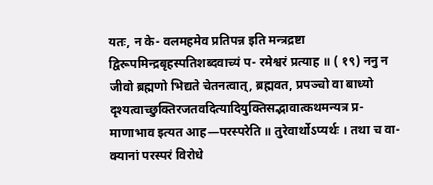यतः, न के- वलमहमेव प्रतिपन्न इति मन्त्रद्रष्टा द्विरूपमिन्द्रबृहस्पतिशब्दवाच्यं प- रमेश्वरं प्रत्याह ॥ ( १९) ननु न जीवो ब्रह्मणो भिद्यते चेतनत्वात्, ब्रह्मवत, प्रपञ्चो वा बाध्यो दृश्यत्वाच्छुक्तिरजतवदित्यादियुक्तिसद्भावात्कथमन्यत्र प्र- माणाभाव इत्यत आह—परस्परेति ॥ तुरेवार्थोऽप्यर्थः । तथा च वा- क्यानां परस्परं विरोधे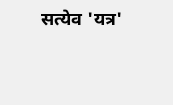सत्येव 'यत्र'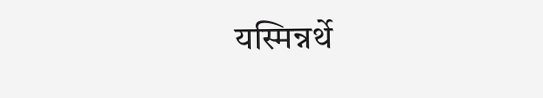यस्मिन्नर्थे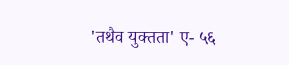'तथैव युक्तता' ए- ५६